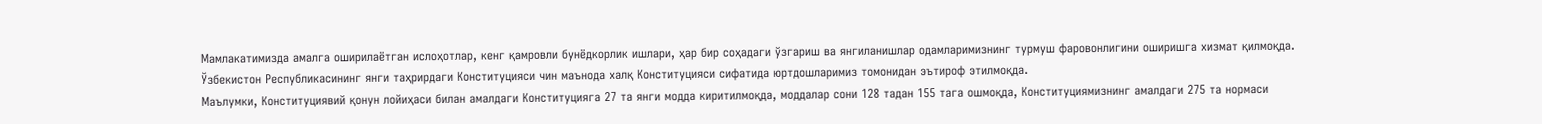Мамлакатимизда амалга оширилаётган ислоҳотлар, кенг қамровли бунёдкорлик ишлари, ҳар бир соҳадаги ўзгариш ва янгиланишлар одамларимизнинг турмуш фаровонлигини оширишга хизмат қилмоқда.
Ўзбекистон Республикасининг янги таҳрирдаги Конституцияси чин маънода халқ Конституцияси сифатида юртдошларимиз томонидан эътироф этилмоқда.
Маълумки, Конституциявий қонун лойиҳаси билан амалдаги Конституцияга 27 та янги модда киритилмоқда, моддалар сони 128 тадан 155 тага ошмоқда, Конституциямизнинг амалдаги 275 та нормаси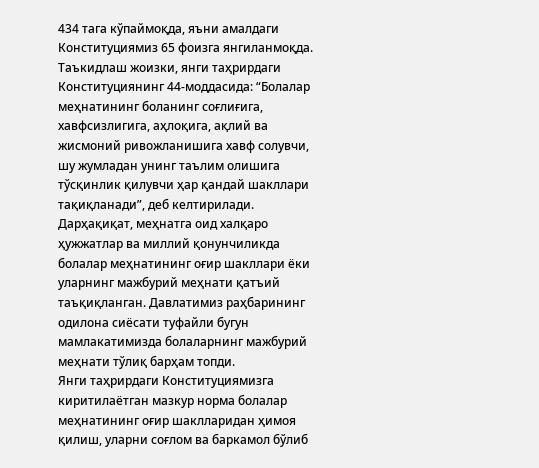434 тага кўпаймоқда, яъни амалдаги Конституциямиз 65 фоизга янгиланмоқда.
Таъкидлаш жоизки, янги таҳрирдаги Конституциянинг 44-моддасида: “Болалар меҳнатининг боланинг соғлиғига, хавфсизлигига, аҳлоқига, ақлий ва жисмоний ривожланишига хавф солувчи, шу жумладан унинг таълим олишига тўсқинлик қилувчи ҳар қандай шакллари тақиқланади”, деб келтирилади.
Дарҳақиқат, меҳнатга оид халқаро ҳужжатлар ва миллий қонунчиликда болалар меҳнатининг оғир шакллари ёки уларнинг мажбурий меҳнати қатъий таъқиқланган. Давлатимиз раҳбарининг одилона сиёсати туфайли бугун мамлакатимизда болаларнинг мажбурий меҳнати тўлиқ барҳам топди.
Янги таҳрирдаги Конституциямизга киритилаётган мазкур норма болалар меҳнатининг оғир шаклларидан ҳимоя қилиш, уларни соғлом ва баркамол бўлиб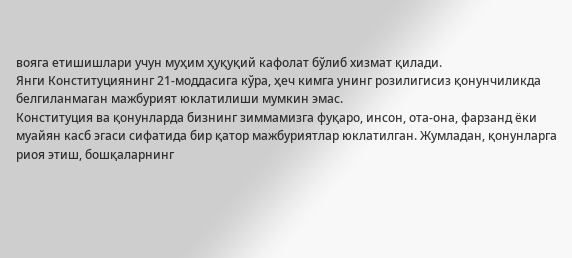вояга етишишлари учун муҳим ҳуқуқий кафолат бўлиб хизмат қилади.
Янги Конституциянинг 21-моддасига кўра, ҳеч кимга унинг розилигисиз қонунчиликда белгиланмаган мажбурият юклатилиши мумкин эмас.
Конституция ва қонунларда бизнинг зиммамизга фуқаро, инсон, ота-она, фарзанд ёки муайян касб эгаси сифатида бир қатор мажбуриятлар юклатилган. Жумладан, қонунларга риоя этиш, бошқаларнинг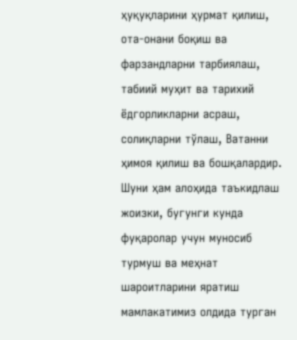ҳуқуқларини ҳурмат қилиш, ота-онани боқиш ва фарзандларни тарбиялаш, табиий муҳит ва тарихий ёдгорликларни асраш, солиқларни тўлаш, Ватанни ҳимоя қилиш ва бошқалардир.
Шуни ҳам алоҳида таъкидлаш жоизки, бугунги кунда фуқаролар учун муносиб турмуш ва меҳнат шароитларини яратиш мамлакатимиз олдида турган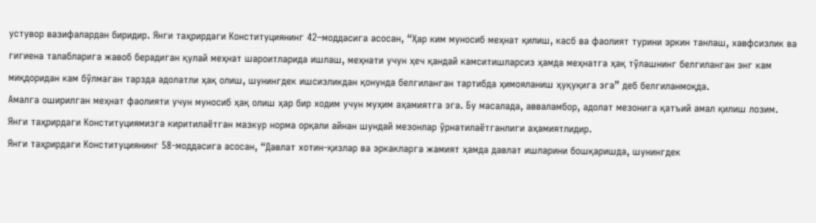устувор вазифалардан биридир. Янги таҳрирдаги Конституциянинг 42–моддасига асосан, “Ҳар ким муносиб меҳнат қилиш, касб ва фаолият турини эркин танлаш, хавфсизлик ва гигиена талабларига жавоб берадиган қулай меҳнат шароитларида ишлаш, меҳнати учун ҳеч қандай камситишларсиз ҳамда меҳнатга ҳақ тўлашнинг белгиланган энг кам миқдоридан кам бўлмаган тарзда адолатли ҳақ олиш, шунингдек ишсизликдан қонунда белгиланган тартибда ҳимояланиш ҳуқуқига эга” деб белгиланмоқда.
Амалга оширилган меҳнат фаолияти учун муносиб ҳақ олиш ҳар бир ходим учун муҳим аҳамиятга эга. Бу масалада, авваламбор, адолат мезонига қатъий амал қилиш лозим. Янги таҳрирдаги Конституциямизга киритилаётган мазкур норма орқали айнан шундай мезонлар ўрнатилаётганлиги аҳамиятлидир.
Янги таҳрирдаги Конституциянинг 58-моддасига асосан, “Давлат хотин-қизлар ва эркакларга жамият ҳамда давлат ишларини бошқаришда, шунингдек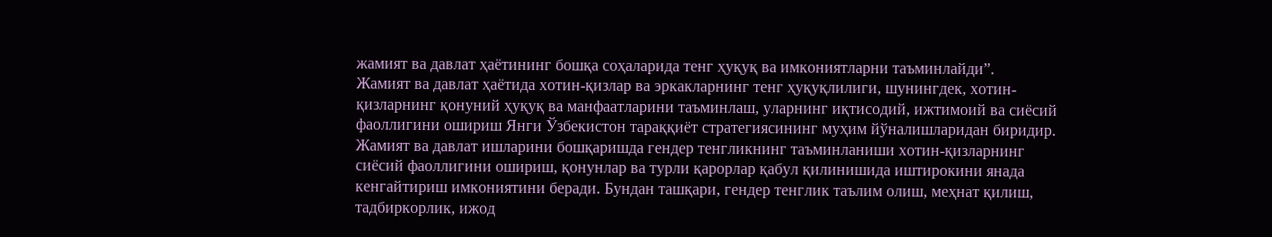жамият ва давлат ҳаётининг бошқа соҳаларида тенг ҳуқуқ ва имкониятларни таъминлайди”.
Жамият ва давлат ҳаётида хотин-қизлар ва эркакларнинг тенг ҳуқуқлилиги, шунингдек, хотин-қизларнинг қонуний ҳуқуқ ва манфаатларини таъминлаш, уларнинг иқтисодий, ижтимоий ва сиёсий фаоллигини ошириш Янги Ўзбекистон тараққиёт стратегиясининг муҳим йўналишларидан биридир.
Жамият ва давлат ишларини бошқаришда гендер тенгликнинг таъминланиши хотин-қизларнинг сиёсий фаоллигини ошириш, қонунлар ва турли қарорлар қабул қилинишида иштирокини янада кенгайтириш имкониятини беради. Бундан ташқари, гендер тенглик таълим олиш, меҳнат қилиш, тадбиркорлик, ижод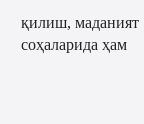қилиш, маданият соҳаларида ҳам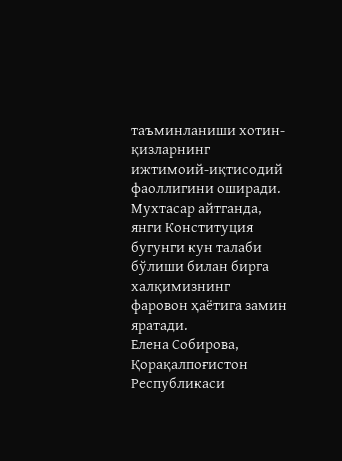таъминланиши хотин-қизларнинг ижтимоий-иқтисодий фаоллигини оширади.
Мухтасар айтганда, янги Конституция бугунги кун талаби бўлиши билан бирга халқимизнинг фаровон ҳаётига замин яратади.
Елена Собирова,
Қорақалпоғистон Республикаси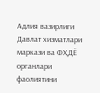Адлия вазирлиги Давлат хизматлари маркази ва ФҲДЁ органлари фаолиятини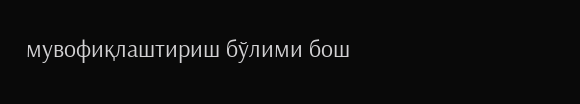мувофиқлаштириш бўлими бош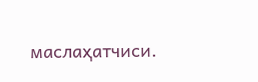маслаҳатчиси.